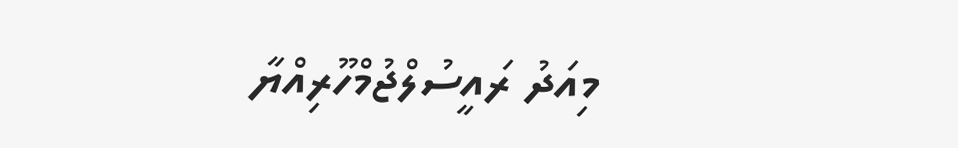މިއަދު ރައީސުލްޖުމްހޫރިއްޔާ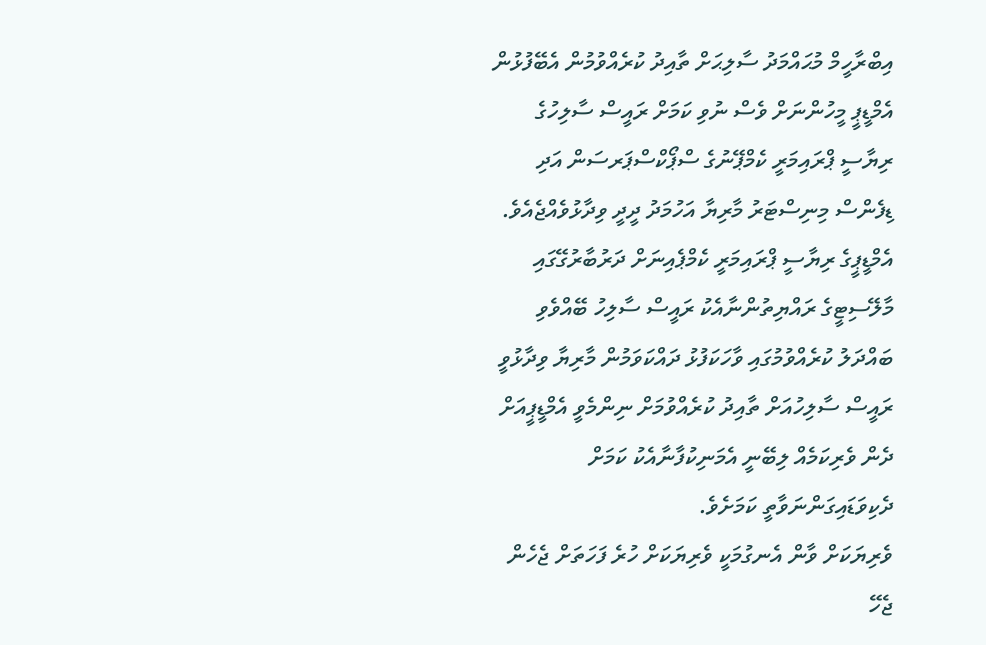އިބްރާހީމް މުޙައްމަދު ސާލިޙަށް ތާއިދު ކުރެއްވުމުން އެބޭފުޅުން އެމްޑީޕީ މީހުންނަށް ވެސް ނުވި ކަމަށް ރައީސް ސާލިހުގެ ރިޔާސީ ޕްރައިމަރީ ކެމްޕޭނުގެ ސްޕޯކްސްޕަރސަން އަދި ޑިފެންސް މިނިސްޓަރު މާރިޔާ އަހުމަދު ދީދީ ވިދާޅުވެއްޖެއެވެ.
އެމްޑީޕީގެ ރިޔާސީ ޕްރައިމަރީ ކެމްޕެއިނަށް ދަރުބާރުގޭގައި މާލޭސިޓީގެ ރައްޔިތުންނާއެކު ރައީސް ސާލިހު ބޭއްވެވި ބައްދަލު ކުރެއްވުމުގައި ވާހަކަފުޅު ދައްކަވަމުން މާރިޔާ ވިދާޅުވީ ރައީސް ސާލިހުއަށް ތާއިދު ކުރެއްވުމަށް ނިންމެވީ އެމްޑީޕީއަށް ދެން ވެރިކަމެއް ލިބޭނީ އެމަނިކުފާނާއެކު ކަމަށް ދެކިވަޑައިގަންނަވާތީ ކަމަށެވެ.
ވެރިޔަކަށް ވާން އެނގުމަކީ ވެރިޔަކަށް ހުރެ ފަހަތަށް ޖެހެން ޖެހޭ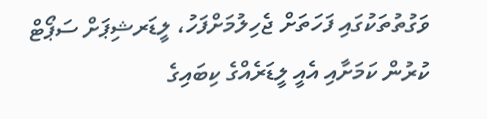ވަގުތުތަކުގައި ފަހަތަށް ޖެހިލުމަށްފަހު، ލީޑަރޝިޕަށް ސަޕޯޓް ކުރުން ކަމަށާއި އެއީ ލީޑަރެއްގެ ކިބައިގެ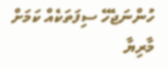ހުންނަޖެހޭ ސިފަތަކެއް ކަމަށް މާރިޔާ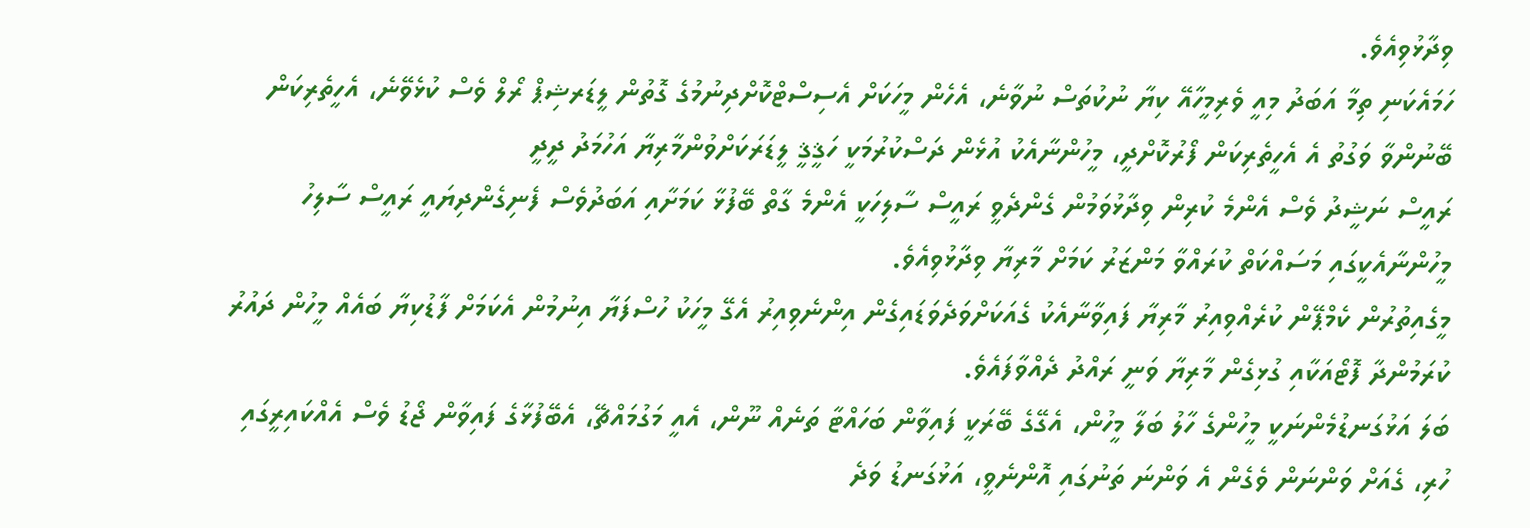ވިދާޅުވިއެވެ.
ހަމައެކަނި ތިމާ އަބަދު މިއީ ވެރިމީހާއޭ ކިޔާ ނުކުތަސް ނުވާނެ، އެހެން މީހަކަށް އެސިސްޓްކޮށްދިނުމުގެ ގޮތުން ލީޑަރޝިޕް ރޯލް ވެސް ކުޅެވޭނެ، އެހީތެރިކަން ބޭނުންވާ ވަގުތު އެ އެހީތެރިކަން ފޯރުކޮށްދީ، މީހުންނާއެކު އުޅެން ދަސްކުރުމަކީ ހަޤީޤީ ލީޑަރަކަށްވުންމާރިޔާ އަހުމަދު ދީދީ
ރައީސް ނަޝީދު ވެސް އެންމެ ކުރިން ވިދާޅުވަމުން ގެންދެވީ ރައީސް ސާލިހަކީ އެންމެ ގާތް ބޭފުޅާ ކަމަށާއި އަބަދުވެސް ފެނިގެންދިޔައީ ރައީސް ސާލިހު މީހުންނާއެކީގައި މަސައްކަތް ކުރައްވާ މަންޒަރު ކަމަށް މާރިޔާ ވިދާޅުވިއެވެ.
މީގެއިތުރުން ކެމްޕޭން ކުރެއްވިއިރު މާރިޔާ ފައިވާނާއެކު ގެއަކަށްވަދެވަޑައިގެން އިންނެވިއިރު އެގޭ މީހަކު ހުސްފަޔާ އިނުމުން އެކަމަށް ފާޑުކިޔާ ބައެއް މީހުން ދައުރު ކުރަމުންދާ ފޮޓޯއަކާއި ގުޅިގެން މާރިޔާ ވަނީ ރައްދު ދެއްވާފައެވެ.
ބަލަ އަޅުގަނޑުމެންނަކީ މީހުންގެ ހާލު ބަލާ މީހުން، އެގޭގެ ބޭރަކީ ފައިވާން ބަހައްޓާ ތަނެއް ނޫން، އެއީ މަގުމައްޗޭ، އެބޭފުޅާގެ ފައިވާން ޖޯޑު ވެސް އެއްކައިރީގައި ހުރި، ގެއަށް ވަންނަން ވެގެން އެ ވަންނަ ތަނުގައި އޮންނެވީ، އަޅުގަނޑު ވަދެ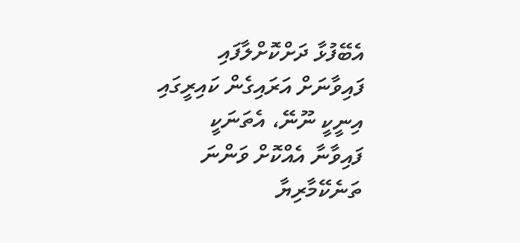އެބޭފުޅާ ދަށްކޮށްލާފައި ފައިވާނަށް އަރައިގެން ކައިރީގައި އިނީކީ ނޫނޭ، އެތަނަކީ ފައިވާނާ އެއްކޮށް ވަންނަ ތަނެކޭމާރިޔާ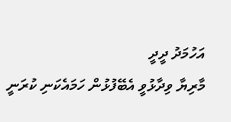އަހުމަދު ދީދީ
މާރިޔާ ވިދާޅުވީ އެބޭފުޅުން ހަމައެކަނި ކުރަނީ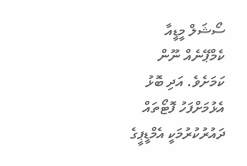ސޯޝަލް މީޑީއާ ކެމްޕޭނެއް ނޫން ކަމަށެވެ. އަދި ބޮޅު އެޅުމަށްފަހު ފޮޓޯތައް ދައުރުކުރުމަކީ އެމްޑީޕީގެ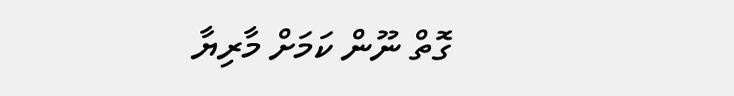ގޮތް ނޫން ކަމަށް މާރިޔާ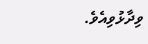ވިދާޅުވިއެވެ.